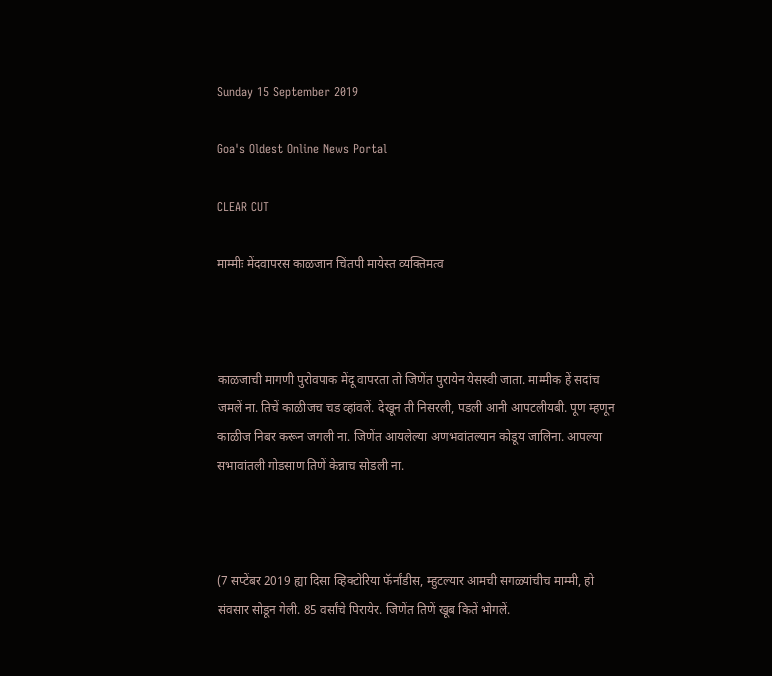Sunday 15 September 2019

Goa's Oldest Online News Portal

CLEAR CUT

माम्मीः मेंदवापरस काळजान चिंतपी मायेस्त व्यक्तिमत्व



काळजाची मागणी पुरोवपाक मेंदू वापरता तो जिणेंत पुरायेन येसस्वी जाता. माम्मीक हें सदांच जमलें ना. तिचें काळीजच चड व्हांवलें. देखून ती निसरली, पडली आनी आपटलीयबी. पूण म्हणून काळीज निबर करून जगली ना. जिणेंत आयलेल्या अणभवांतल्यान कोडूय जालिना. आपल्या सभावांतली गोडसाण तिणें केन्नाच सोडली ना.



(7 सप्टेंबर 2019 ह्या दिसा व्हिक्टोरिया फॅर्नांडीस, म्हुटल्यार आमची सगळ्यांचीच माम्मी, हो संवसार सोडून गेली. 85 वर्सांचे पिरायेर. जिणेंत तिणें खूब कितें भोगलें.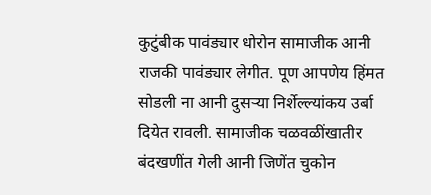कुटुंबीक पावंड्यार धोरोन सामाजीक आनी राजकी पावंड्यार लेगीत. पूण आपणेय हिंमत सोडली ना आनी दुसऱ्या निर्शेल्ल्यांकय उर्बा दियेत रावली. सामाजीक चळवळींखातीर बंदखणींत गेली आनी जिणेंत चुकोन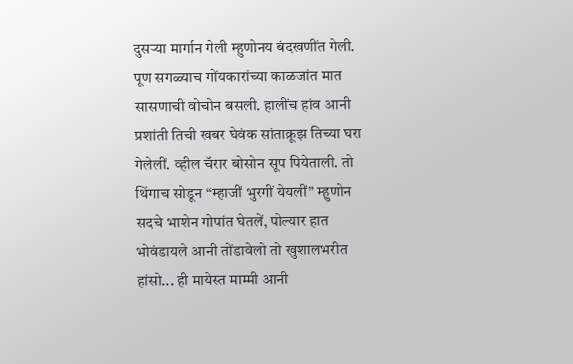दुसऱ्या मार्गान गेली म्हुणोनय बंदखणींत गेली. पूण सगळ्याच गोंयकारांच्या काळजांत मात सासणाची वोचोन बसली. हालींच हांव आनी प्रशांती तिची खबर घेवंक सांताक्रूझ तिच्या घरा गेलेलीं. व्हील चॅरार बोसोन सूप पियेताली. तो थिंगाच सोडून “म्हाजीं भुरगीं येयलीं” म्हुणोन सदचे भाशेन गोपांत घेतलें, पोल्यार हात भोवंडायले आनी तोंडावेलो तो खुशालभरीत हांसो... ही मायेस्त माम्मी आनी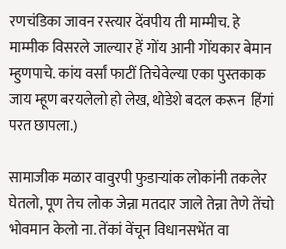रणचंडिका जावन रस्त्यार देंवपीय ती माम्मीच. हे माम्मीक विसरले जाल्यार हें गोंय आनी गोंयकार बेमान म्हुणपाचे. कांय वर्सां फाटीं तिचेवेल्या एका पुस्तकाक जाय म्हूण बरयलेलो हो लेख, थोडेशे बदल करून  हिंगां परत छापला.)

सामाजीक मळार वावुरपी फुडाऱ्यांक लोकांनी तकलेर घेतलो, पूण तेच लोक जेन्ना मतदार जाले तेन्ना तेणे तेंचो भोवमान केलो ना. तेंकां वेंचून विधानसभेंत वा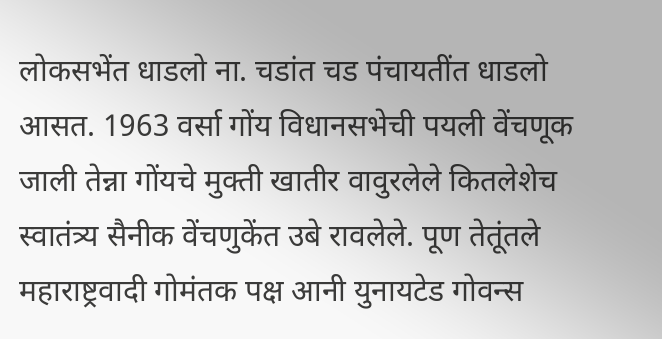लोकसभेंत धाडलो ना. चडांत चड पंचायतींत धाडलो आसत. 1963 वर्सा गोंय विधानसभेची पयली वेंचणूक जाली तेन्ना गोंयचे मुक्ती खातीर वावुरलेले कितलेशेच स्वातंत्र्य सैनीक वेंचणुकेंत उबे रावलेले. पूण तेतूंतले महाराष्ट्रवादी गोमंतक पक्ष आनी युनायटेड गोवन्स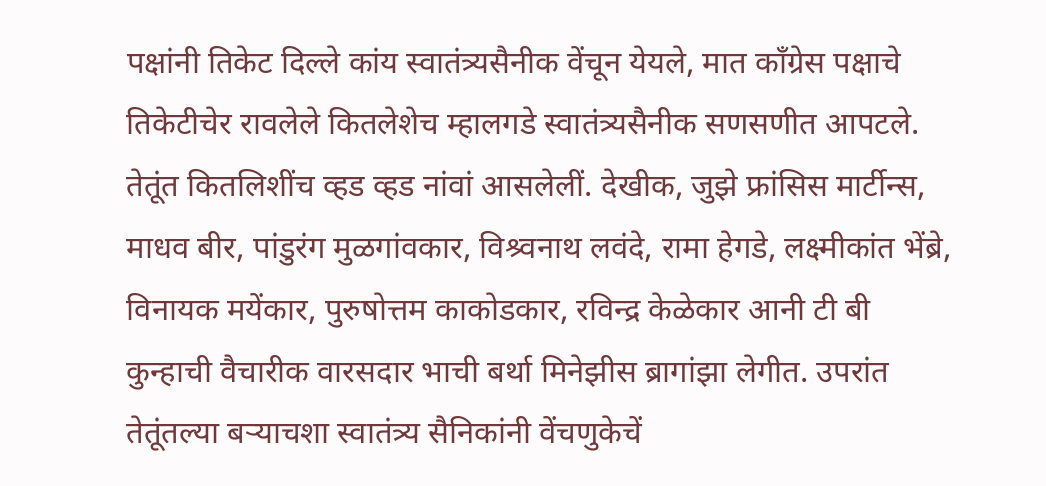पक्षांनी तिकेट दिल्ले कांय स्वातंत्र्यसैनीक वेंचून येयले, मात काँग्रेस पक्षाचे तिकेटीचेर रावलेले कितलेशेच म्हालगडे स्वातंत्र्यसैनीक सणसणीत आपटले. तेतूंत कितलिशींच व्हड व्हड नांवां आसलेलीं. देखीक, जुझे फ्रांसिस मार्टीन्स, माधव बीर, पांडुरंग मुळगांवकार, विश्र्वनाथ लवंदे, रामा हेगडे, लक्ष्मीकांत भेंब्रे, विनायक मयेंकार, पुरुषोत्तम काकोडकार, रविन्द्र केळेकार आनी टी बी कुन्हाची वैचारीक वारसदार भाची बर्था मिनेझीस ब्रागांझा लेगीत. उपरांत तेतूंतल्या बऱ्याचशा स्वातंत्र्य सैनिकांनी वेंचणुकेचें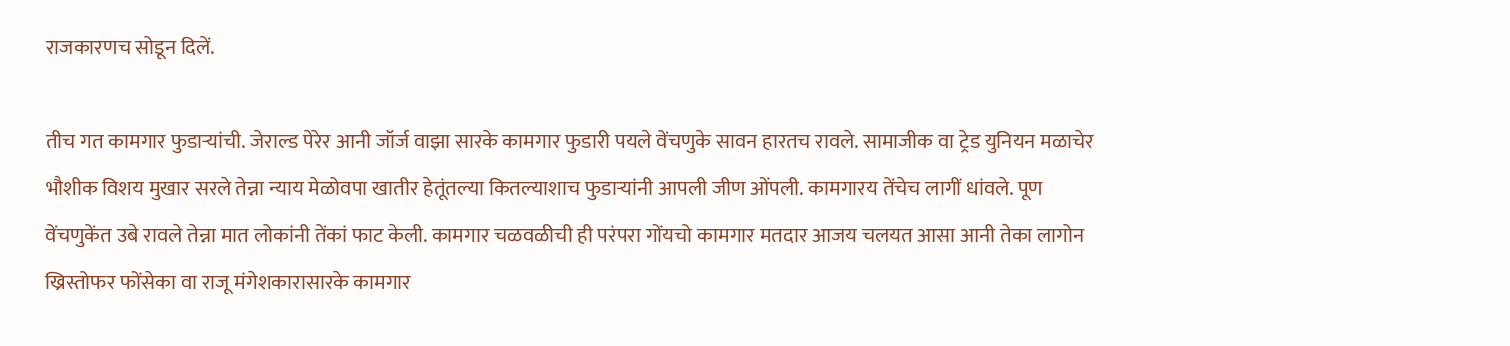राजकारणच सोडून दिलें.

तीच गत कामगार फुडाऱ्यांची. जेराल्ड पेरेर आनी जॉर्ज वाझा सारके कामगार फुडारी पयले वेंचणुके सावन हारतच रावले. सामाजीक वा ट्रेड युनियन मळाचेर भौशीक विशय मुखार सरले तेन्ना न्याय मेळोवपा खातीर हेतूंतल्या कितल्याशाच फुडाऱ्यांनी आपली जीण ओंपली. कामगारय तेंचेच लागीं धांवले. पूण वेंचणुकेंत उबे रावले तेन्ना मात लोकांनी तेंकां फाट केली. कामगार चळवळीची ही परंपरा गोंयचो कामगार मतदार आजय चलयत आसा आनी तेका लागोन ख्रिस्तोफर फोंसेका वा राजू मंगेशकारासारके कामगार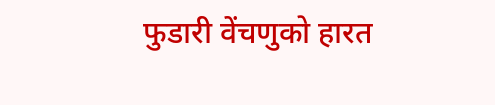फुडारी वेंचणुको हारत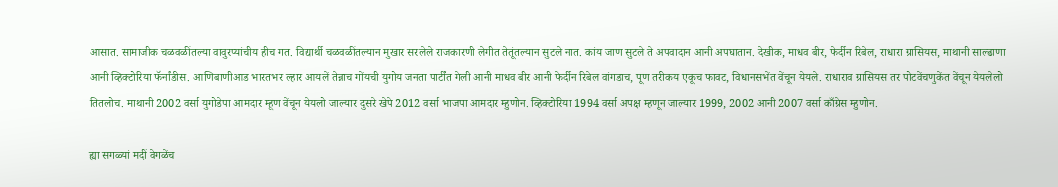आसात. सामाजीक चळवळींतल्या वावुरप्यांचीय हीच गत. विद्यार्थी चळवळींतल्यान मुखार सरलेले राजकारणी लेगीत तेतूंतल्यान सुटले नात. कांय जाण सुटले ते अपवादान आनी अपघातान. देखीक, माधव बीर, फेर्दीन रिबेल, राधारा ग्रासियस, माथानी साल्ढाणा आनी व्हिक्टोरिया फॅर्नांडीस. आणिबाणीआड भारतभर ल्हार आयलें तेन्नाच गोंयची युगोय जनता पार्टींत गेली आनी माधव बीर आनी फेर्दीन रिबेल वांगडाच, पूण तरीकय एकूच फावट, विधानसभेंत वेंचून येयले. राधाराव ग्रासियस तर पोटवेंचणुकेंत वेंचून येयलेलो तितलोच. माथानी 2002 वर्सा युगोडेपा आमदार म्हूण वेंचून येयलो जाल्यार दुसरे खेपे 2012 वर्सा भाजपा आमदार म्हुणोन. व्हिक्टोरिया 1994 वर्सा अपक्ष म्हणून जाल्यार 1999, 2002 आनी 2007 वर्सा काँग्रेस म्हुणोन.

ह्या सगळ्यां मदीं वेगळेंच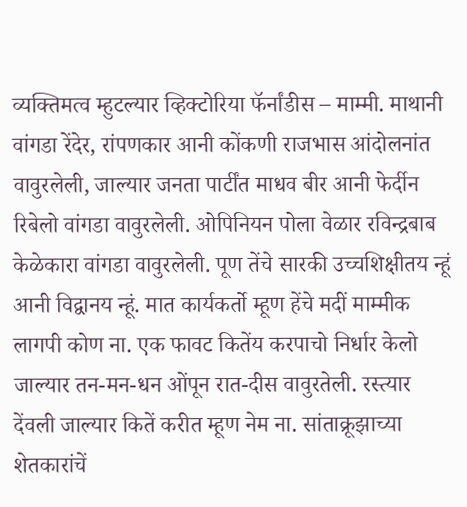व्यक्तिमत्व म्हुटल्यार व्हिक्टोरिया फॅर्नांडीस – माम्मी. माथानी वांगडा रेंदेर, रांपणकार आनी कोंकणी राजभास आंदोलनांत वावुरलेली, जाल्यार जनता पार्टींत माधव बीर आनी फेर्दीन रिबेलो वांगडा वावुरलेली. ओपिनियन पोला वेळार रविन्द्रबाब केळेकारा वांगडा वावुरलेली. पूण तेंचे सारकी उच्चशिक्षीतय न्हूं आनी विद्वानय न्हूं. मात कार्यकर्तो म्हूण हेंचे मदीं माम्मीक लागपी कोण ना. एक फावट कितेंय करपाचो निर्धार केलो जाल्यार तन-मन-धन ओंपून रात-दीस वावुरतेली. रस्त्यार देंवली जाल्यार कितें करीत म्हूण नेम ना. सांताक्रूझाच्या शेतकारांचें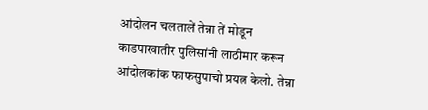आंदोलन चलतालें तेन्ना तें मोडून काडपाखातीर पुलिसांनी लाठीमार करून आंदोलकांक फाफसुपाचो प्रयत्न केलो. तेन्ना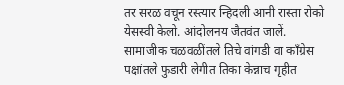तर सरळ वचून रस्त्यार न्हिदली आनी रास्ता रोको येसस्वी केलो. आंदोलनय जैतवंत जालें. सामाजीक चळवळींतले तिचे वांगडी वा काँग्रेस पक्षांतले फुडारी लेगीत तिका केन्नाच गृहीत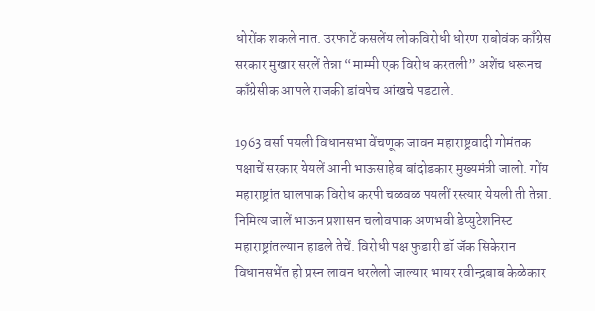धोरोंक शकले नात. उरफाटें कसलेंय लोकविरोधी धोरण राबोवंक काँग्रेस सरकार मुखार सरलें तेन्ना “माम्मी एक विरोध करतली” अशेंच धरूनच काँग्रेसीक आपले राजकी डांवपेच आंखचे पडटाले.

1963 वर्सा पयली विधानसभा वेंचणूक जावन महाराष्ट्रवादी गोमंतक पक्षाचें सरकार येयलें आनी भाऊसाहेब बांदोडकार मुख्यमंत्री जालो. गोंय महाराष्ट्रांत घालपाक विरोध करपी चळवळ पयलीं रस्त्यार येयली ती तेन्ना. निमित्य जालें भाऊन प्रशासन चलोवपाक अणभवी डेप्युटेशनिस्ट महाराष्ट्रांतल्यान हाडले तेचें. विरोधी पक्ष फुडारी डॉ जॅक सिकेरान विधानसभेंत हो प्रस्न लावन धरलेलो जाल्यार भायर रवीन्द्रबाब केळेकार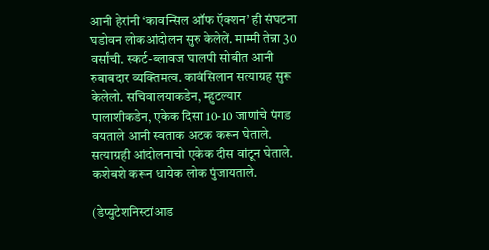आनी हेरांनी ‘कावन्सिल ऑफ ऍक्शन’ ही संघटना घडोवन लोकआंदोलन सुरु केलेलें. माम्मी तेन्ना 30 वर्सांची. स्कर्ट-ब्लावज घालपी सोबीत आनी रुबाबदार व्यक्तिमत्व. कावंसिलान सत्याग्रह सुरू केलेलो. सचिवालयाकडेन, म्हुटल्यार पालाशीकडेन, एकेक दिसा 10-10 जाणांचे पंगड वयताले आनी स्वताक अटक करून घेताले. सत्याग्रही आंदोलनाचो एकेक दीस वांटून घेताले. कशेबशे करून धायेक लोक पुंजायताले.

(डेप्युटेशनिस्टांआड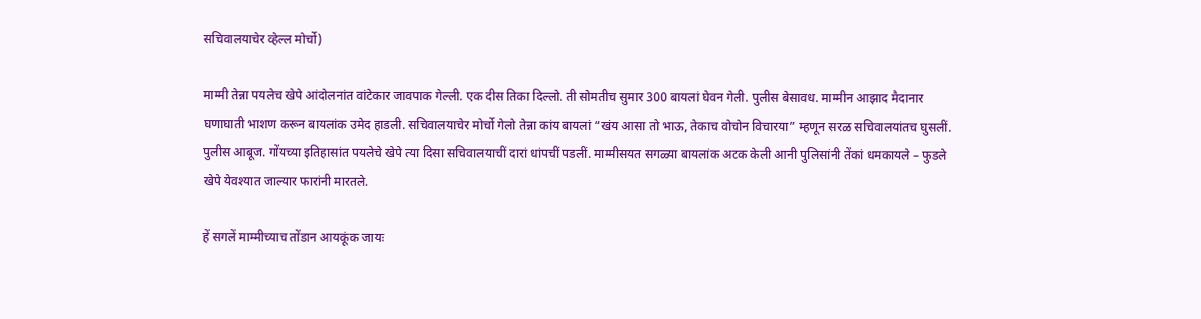सचिवालयाचेर व्हेल्ल मोर्चो)

माम्मी तेन्ना पयलेच खेपे आंदोलनांत वांटेकार जावपाक गेल्ली. एक दीस तिका दिल्लो. ती सोमतीच सुमार 300 बायलां घेवन गेली. पुलीस बेसावध. माम्मीन आझाद मैदानार घणाघाती भाशण करून बायलांक उमेद हाडली. सचिवालयाचेर मोर्चो गेलो तेन्ना कांय बायलां “खंय आसा तो भाऊ, तेकाच वोचोन विचारया” म्हणून सरळ सचिवालयांतच घुसलीं. पुलीस आबूज. गोंयच्या इतिहासांत पयलेचे खेपे त्या दिसा सचिवालयाचीं दारां धांपचीं पडलीं. माम्मीसयत सगळ्या बायलांक अटक केली आनी पुलिसांनी तेंकां धमकायले – फुडले खेपे येवश्यात जाल्यार फारांनी मारतले.

हें सगलें माम्मीच्याच तोंडान आयकूंक जायः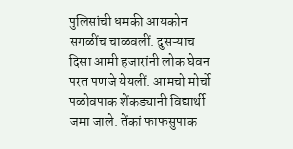पुलिसांची धमकी आयकोन सगळींच चाळवलीं. दुसऱ्याच दिसा आमी हजारांनी लोक घेवन परत पणजे येयलीं. आमचो मोर्चो पळोवपाक शेंकड्यानी विद्यार्थी जमा जाले. तेंकां फाफसुपाक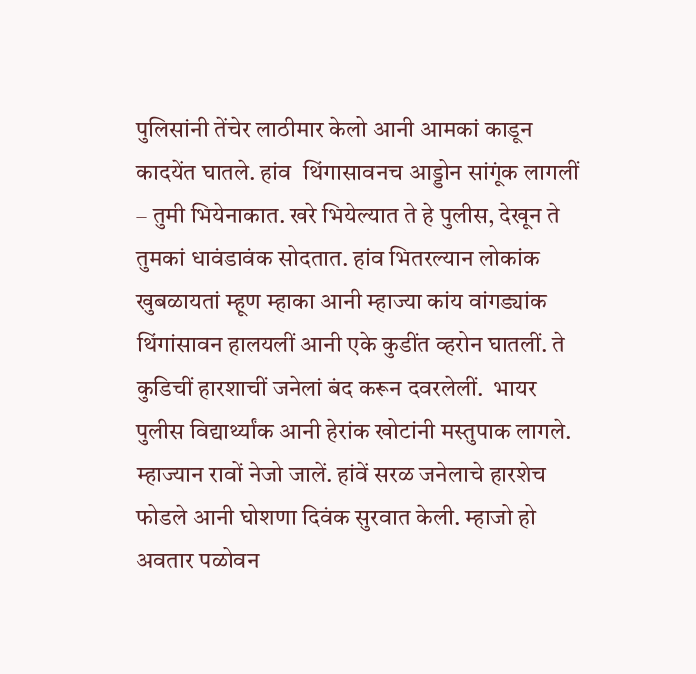पुलिसांनी तेंचेर लाठीमार केलो आनी आमकां काडून कादयेंत घातले. हांव  थिंगासावनच आड्डोन सांगूंक लागलीं – तुमी भियेनाकात. खरे भियेल्यात ते हे पुलीस, देखून ते तुमकां धावंडावंक सोदतात. हांव भितरल्यान लोकांक खुबळायतां म्हूण म्हाका आनी म्हाज्या कांय वांगड्यांक थिंगांसावन हालयलीं आनी एके कुडींत व्हरोन घातलीं. ते कुडिचीं हारशाचीं जनेलां बंद करून दवरलेलीं.  भायर पुलीस विद्यार्थ्यांक आनी हेरांक खोटांनी मस्तुपाक लागले. म्हाज्यान रावों नेजो जालें. हांवें सरळ जनेलाचे हारशेच फोडले आनी घोशणा दिवंक सुरवात केली. म्हाजो हो अवतार पळोवन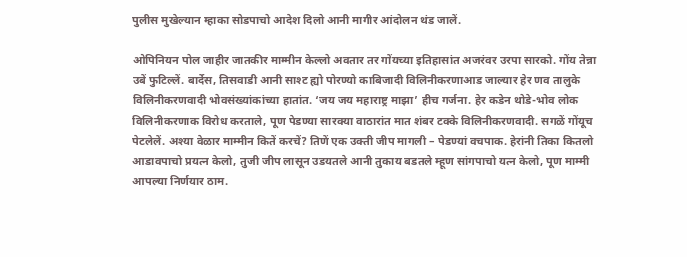पुलीस मुखेल्यान म्हाका सोडपाचो आदेश दिलो आनी मागीर आंदोलन थंड जालें.

ओपिनियन पोल जाहीर जातकीर माम्मीन केल्लो अवतार तर गोंयच्या इतिहासांत अजरंवर उरपा सारको. गोंय तेन्ना उबें फुटिल्लें. बार्देस, तिसवाडी आनी साश्ट ह्यो पोरण्यो काबिजादी विलिनीकरणाआड जाल्यार हेर णव तालुके विलिनीकरणवादी भोवसंख्यांकांच्या हातांत. ‘जय जय महाराष्ट्र माझा’ हीच गर्जना. हेर कडेन थोडे-भोव लोक विलिनीकरणाक विरोध करताले, पूण पेडण्या सारक्या वाठारांत मात शंबर टक्के विलिनीकरणवादी. सगळें गोंयूच पेटलेलें. अश्या वेळार माम्मीन कितें करचें? तिणें एक उक्ती जीप मागली – पेडण्यां वचपाक. हेरांनी तिका कितलो आडावपाचो प्रयत्न केलो, तुजी जीप लासून उडयतले आनी तुकाय बडतले म्हूण सांगपाचो यत्न केलो, पूण माम्मी आपल्या निर्णयार ठाम.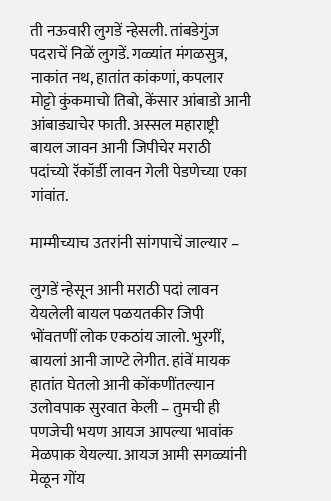ती नऊवारी लुगडें न्हेसली. तांबडेगुंज पदराचें निळें लुगडें. गळ्यांत मंगळसुत्र, नाकांत नथ, हातांत कांकणां, कपलार मोट्टो कुंकमाचो तिबो, केंसार आंबाडो आनी आंबाड्याचेर फाती. अस्सल महाराष्ट्री बायल जावन आनी जिपीचेर मराठी पदांच्यो रॅकॉर्डी लावन गेली पेडणेच्या एका गांवांत.

माम्मीच्याच उतरांनी सांगपाचें जाल्यार –

लुगडें न्हेसून आनी मराठी पदां लावन येयलेली बायल पळयतकीर जिपी भोंवतणीं लोक एकठांय जालो. भुरगीं, बायलां आनी जाण्टे लेगीत. हांवें मायक हातांत घेतलो आनी कोंकणींतल्यान उलोवपाक सुरवात केली – तुमची ही पणजेची भयण आयज आपल्या भावांक मेळपाक येयल्या. आयज आमी सगळ्यांनी मेळून गोंय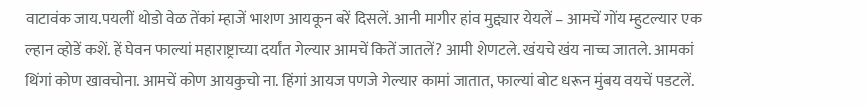वाटावंक जाय.पयलीं थोडो वेळ तेंकां म्हाजें भाशण आयकून बरें दिसलें. आनी मागीर हांव मुद्द्यार येयलें – आमचें गोंय म्हुटल्यार एक ल्हान व्होडें कशें. हें घेवन फाल्यां महाराष्ट्राच्या दर्यांत गेल्यार आमचें कितें जातलें? आमी शेणटले. खंयचे खंय नाच्च जातले. आमकां थिंगां कोण खावचोना. आमचें कोण आयकुचो ना. हिंगां आयज पणजे गेल्यार कामां जातात, फाल्यां बोट धरून मुंबय वयचें पडटलें.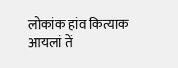लोकांक हांव कित्याक आयलां तें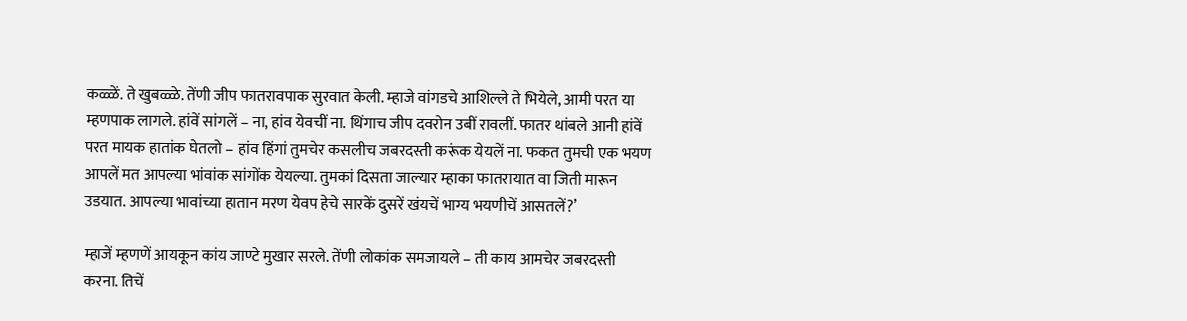कळ्ळें. ते खुबळ्ळे. तेंणी जीप फातरावपाक सुरवात केली. म्हाजे वांगडचे आशिल्ले ते भियेले, आमी परत या म्हणपाक लागले. हांवें सांगलें – ना, हांव येवचीं ना. थिंगाच जीप दवरोन उबीं रावलीं. फातर थांबले आनी हांवें परत मायक हातांक घेतलो – हांव हिंगां तुमचेर कसलीच जबरदस्ती करूंक येयलें ना. फकत तुमची एक भयण आपलें मत आपल्या भांवांक सांगोंक येयल्या. तुमकां दिसता जाल्यार म्हाका फातरायात वा जिती मारून उडयात. आपल्या भावांच्या हातान मरण येवप हेचे सारकें दुसरें खंयचें भाग्य भयणीचें आसतलें?’

म्हाजें म्हणणें आयकून कांय जाण्टे मुखार सरले. तेंणी लोकांक समजायले – ती काय आमचेर जबरदस्ती करना. तिचें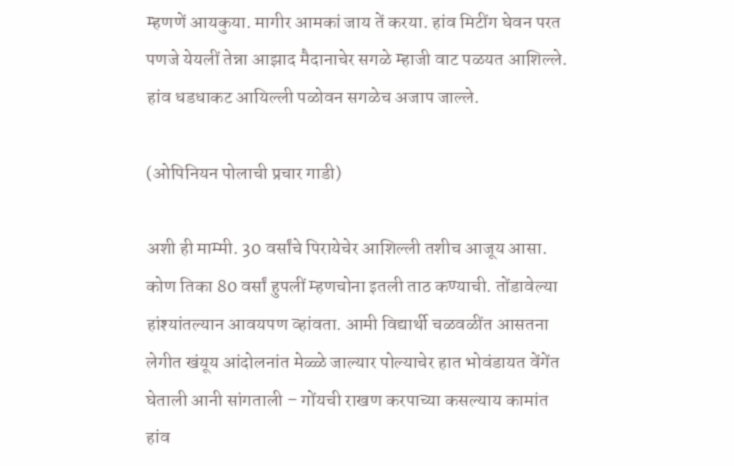म्हणणें आयकुया. मागीर आमकां जाय तें करया. हांव मिटींग घेवन परत पणजे येयलीं तेन्ना आझाद मैदानाचेर सगळे म्हाजी वाट पळयत आशिल्ले. हांव धडधाकट आयिल्ली पळोवन सगळेच अजाप जाल्ले.

(ओपिनियन पोलाची प्रचार गाडी)

अशी ही माम्मी. 30 वर्सांचे पिरायेचेर आशिल्ली तशीच आजूय आसा. कोण तिका 80 वर्सां हुपलीं म्हणचोना इतली ताठ कण्याची. तोंडावेल्या हांश्यांतल्यान आवयपण व्हांवता. आमी विद्यार्थी चळवळींत आसतना लेगीत खंयूय आंदोलनांत मेळ्ळे जाल्यार पोल्याचेर हात भोवंडायत वेंगेंत घेताली आनी सांगताली – गोंयची राखण करपाच्या कसल्याय कामांत हांव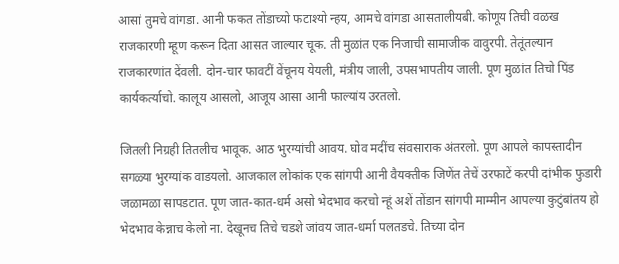आसां तुमचे वांगडा. आनी फकत तोंडाच्यो फटाश्यो न्हय, आमचे वांगडा आसतालीयबी. कोणूय तिची वळख राजकारणी म्हूण करून दिता आसत जाल्यार चूक. ती मुळांत एक निजाची सामाजीक वावुरपी. तेतूंतल्यान राजकारणांत देंवली. दोन-चार फावटीं वेंचूनय येयली, मंत्रीय जाली, उपसभापतीय जाली. पूण मुळांत तिचो पिंड कार्यकर्त्याचो. कालूय आसलो, आजूय आसा आनी फाल्यांय उरतलो.

जितली निग्रही तितलीच भावूक. आठ भुरग्यांची आवय. घोव मदींच संवसाराक अंतरलो. पूण आपले कापस्तादीन सगळ्या भुरग्यांक वाडयलो. आजकाल लोकांक एक सांगपी आनी वैयक्तीक जिणेंत तेचें उरफाटें करपी दांभीक फुडारी जळामळा सापडटात. पूण जात-कात-धर्म असो भेदभाव करचो न्हूं अशें तोंडान सांगपी माम्मीन आपल्या कुटुंबांतय हो भेदभाव केन्नाच केलो ना. देखूनच तिचे चडशे जांवय जात-धर्मा पलतडचे. तिच्या दोन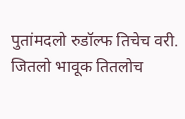पुतांमदलो रुडॉल्फ तिचेच वरी. जितलो भावूक तितलोच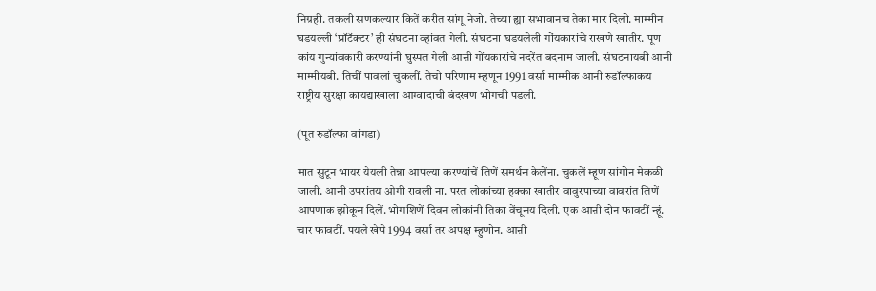निग्रही. तकली सणकल्यार कितें करीत सांगू नेजो. तेच्या ह्या सभावानच तेका मार दिलो. माम्मीन घडयल्ली ‘प्रॉटॅक्टर’ ही संघटना व्हांवत गेली. संघटना घडयलेली गोंयकारांचे राखणे खातीर. पूण कांय गुन्यांवकारी करण्यांनी घुस्पत गेली आऩी गोंयकारांचे नदरेंत बदनाम जाली. संघटनायबी आनी माम्मीयबी. तिचीं पावलां चुकलीं. तेचो परिणाम म्हणून 1991 वर्सा माम्मीक आनी रुडॉल्फाकय राष्ट्रीय सुरक्षा कायद्याखाला आग्वादाची बंदखण भोगची पडली.

(पूत रुडॉल्फा वांगडा)

मात सुटून भायर येयली तेन्ना आपल्या करण्यांचें तिणें समर्थन केलेंना. चुकलें म्हूण सांगोन मेकळी जाली. आनी उपरांतय ओगी रावली ना. परत लोकांच्या हक्का खातीर वावुरपाच्या वावरांत तिणें आपणाक झोकून दिलें. भोगशिणें दिवन लोकांनी तिका वेंचूनय दिली. एक आऩी दोन फावटीं न्हूं. चार फावटीं. पयले खेपे 1994 वर्सा तर अपक्ष म्हुणोन. आऩी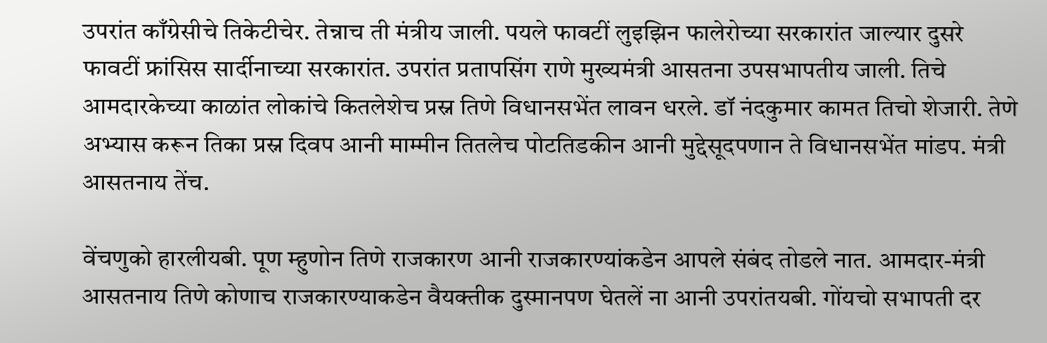उपरांत काँग्रेसीचे तिकेटीचेर. तेन्नाच ती मंत्रीय जाली. पयले फावटीं लुइझिन फालेरोच्या सरकारांत जाल्यार दुसरे फावटीं फ्रांसिस सार्दीनाच्या सरकारांत. उपरांत प्रतापसिंग राणे मुख्यमंत्री आसतना उपसभापतीय जाली. तिचे आमदारकेच्या काळांत लोकांचे कितलेशेच प्रस्न तिणे विधानसभेंत लावन धरले. डॉ नंदकुमार कामत तिचो शेजारी. तेणे अभ्यास करून तिका प्रस्न दिवप आनी माम्मीन तितलेच पोटतिडकीन आनी मुद्देसूदपणान ते विधानसभेंत मांडप. मंत्री आसतनाय तेंच.

वेंचणुको हारलीयबी. पूण म्हुणोन तिणे राजकारण आनी राजकारण्यांकडेन आपले संबंद तोडले नात. आमदार-मंत्री आसतनाय तिणे कोणाच राजकारण्याकडेन वैयक्तीक दुस्मानपण घेतलें ना आनी उपरांतयबी. गोंयचो सभापती दर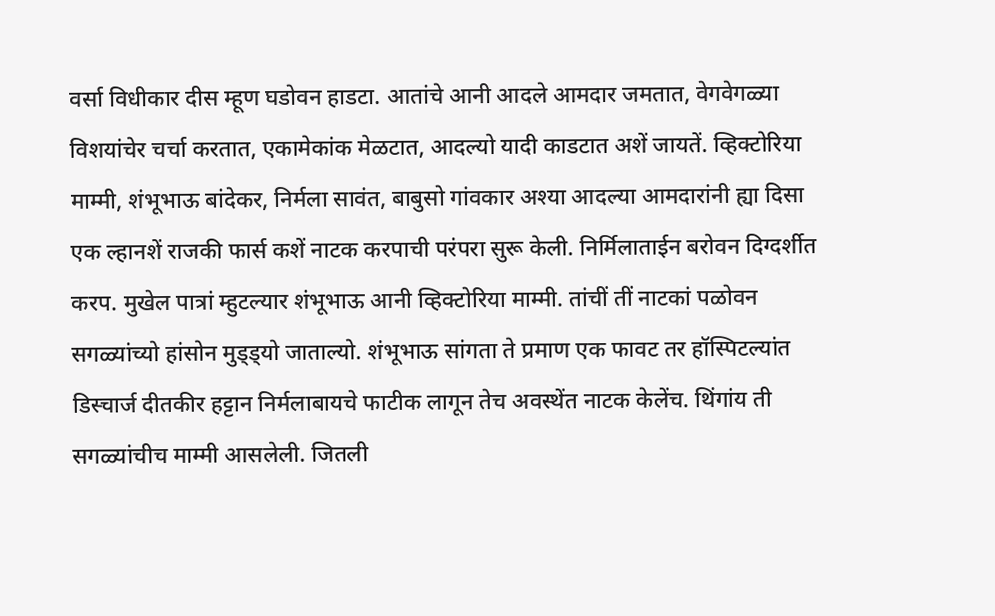वर्सा विधीकार दीस म्हूण घडोवन हाडटा. आतांचे आनी आदले आमदार जमतात, वेगवेगळ्या विशयांचेर चर्चा करतात, एकामेकांक मेळटात, आदल्यो यादी काडटात अशें जायतें. व्हिक्टोरिया माम्मी, शंभूभाऊ बांदेकर, निर्मला सावंत, बाबुसो गांवकार अश्या आदल्या आमदारांनी ह्या दिसा एक ल्हानशें राजकी फार्स कशें नाटक करपाची परंपरा सुरू केली. निर्मिलाताईन बरोवन दिग्दर्शीत करप. मुखेल पात्रां म्हुटल्यार शंभूभाऊ आनी व्हिक्टोरिया माम्मी. तांचीं तीं नाटकां पळोवन सगळ्यांच्यो हांसोन मुड्ड्यो जाताल्यो. शंभूभाऊ सांगता ते प्रमाण एक फावट तर हॉस्पिटल्यांत डिस्चार्ज दीतकीर हट्टान निर्मलाबायचे फाटीक लागून तेच अवस्थेंत नाटक केलेंच. थिंगांय ती सगळ्यांचीच माम्मी आसलेली. जितली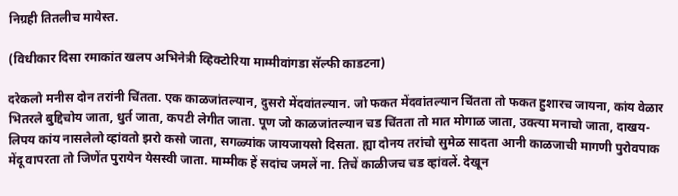निग्रही तितलीच मायेस्त.

(विधीकार दिसा रमाकांत खलप अभिनेत्री व्हिक्टोरिया माम्मीवांगडा सॅल्फी काडटना)

दरेकलो मनीस दोन तरांनी चिंतता. एक काळजांतल्यान, दुसरो मेंदवांतल्यान. जो फकत मेंदवांतल्यान चिंतता तो फकत हुशारच जायना, कांय वेळार भितरले बुद्दिचोय जाता, धुर्त जाता, कपटी लेगीत जाता. पूण जो काळजांतल्यान चड चिंतता तो मात मोगाळ जाता, उक्त्या मनाचो जाता, दाखय-लिपय कांय नासलेलो व्हांवतो झरो कसो जाता, सगळ्यांक जायजायसो दिसता. ह्या दोनय तरांचो सुमेळ सादता आनी काळजाची मागणी पुरोवपाक  मेंदू वापरता तो जिणेंत पुरायेन येसस्वी जाता. माम्मीक हें सदांच जमलें ना. तिचें काळीजच चड व्हांवलें. देखून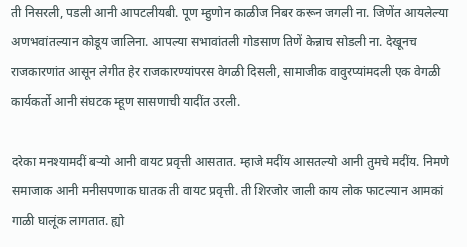ती निसरली, पडली आनी आपटलीयबी. पूण म्हुणोन काळीज निबर करून जगली ना. जिणेंत आयलेल्या अणभवांतल्यान कोडूय जालिना. आपल्या सभावांतली गोडसाण तिणें केन्नाच सोडली ना. देखूनच राजकारणांत आसून लेगीत हेर राजकारण्यांपरस वेगळी दिसली, सामाजीक वावुरप्यांमदली एक वेगळी कार्यकर्तो आनी संघटक म्हूण सासणाची यादींत उरली.

दरेका मनश्यामदीं बऱ्यो आनी वायट प्रवृत्ती आसतात. म्हाजे मदींय आसतल्यो आनी तुमचे मदींय. निमणे समाजाक आनी मनीसपणाक घातक ती वायट प्रवृत्ती. ती शिरजोर जाली काय लोक फाटल्यान आमकां गाळी घालूंक लागतात. ह्यो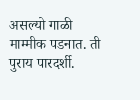असल्यो गाळी माम्मीक पडनात. ती पुराय पारदर्शी.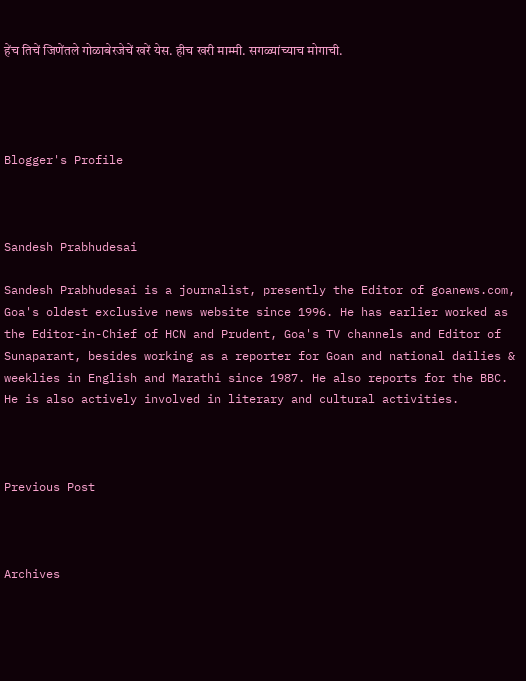हेंच तिचें जिणेंतले गोळाबेरजेचें खरें येस. हीच खरी माम्मी. सगळ्यांच्याच मोगाची.




Blogger's Profile



Sandesh Prabhudesai

Sandesh Prabhudesai is a journalist, presently the Editor of goanews.com, Goa's oldest exclusive news website since 1996. He has earlier worked as the Editor-in-Chief of HCN and Prudent, Goa's TV channels and Editor of Sunaparant, besides working as a reporter for Goan and national dailies & weeklies in English and Marathi since 1987. He also reports for the BBC. He is also actively involved in literary and cultural activities.



Previous Post



Archives